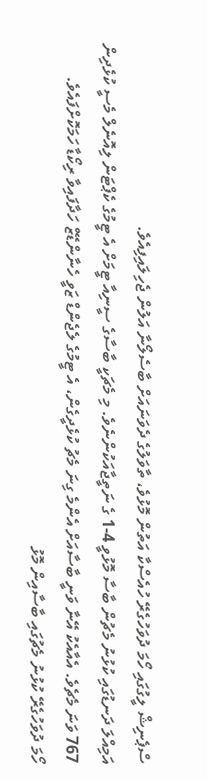ސްޕެނިޝް ލީގުގައި ހޯމަ ދުވަހުގެރޭ ހުއެސްކާ އަތުން މޮޅުވެ، ތާވަލުގެ ދެވަނައަށް ބާސެލޯނާ އަލުން ޖެހިލައިފިއެވެ.
އަމިއްލަ ދަނޑުގައި ކުޅުނު މެޗުން ބާސާ މޮޅުވީ 4-1 ގެ ނަތީޖާއަކުންނެވެ. މި މެޗަކީ ބާސާގެ ސީނިއާ ޓީމަށް އެ ޓީމުގެ ކެޕްޓަން ލިއޮނެލް މެސީ ކުޅެދިން 767 ވަނަ މެޗެވެ. އެއާއެކު އޭނާ ވަނީ ބާސާއަށް އެންމެ ގިނަ މެޗު ކުޅެދީގެން، އެ ޓީމުގެ ލެޖެންޑް ޒަވީ ހެނާންޑޭޒް ހަދާފައިވާ ރިކޯޑާ ހަމަކޮށްފައެވެ.
ހޯމަ ދުވަހުގެރޭ ކުޅުނު މެޗުގައި ބާސާއިން މޮޅު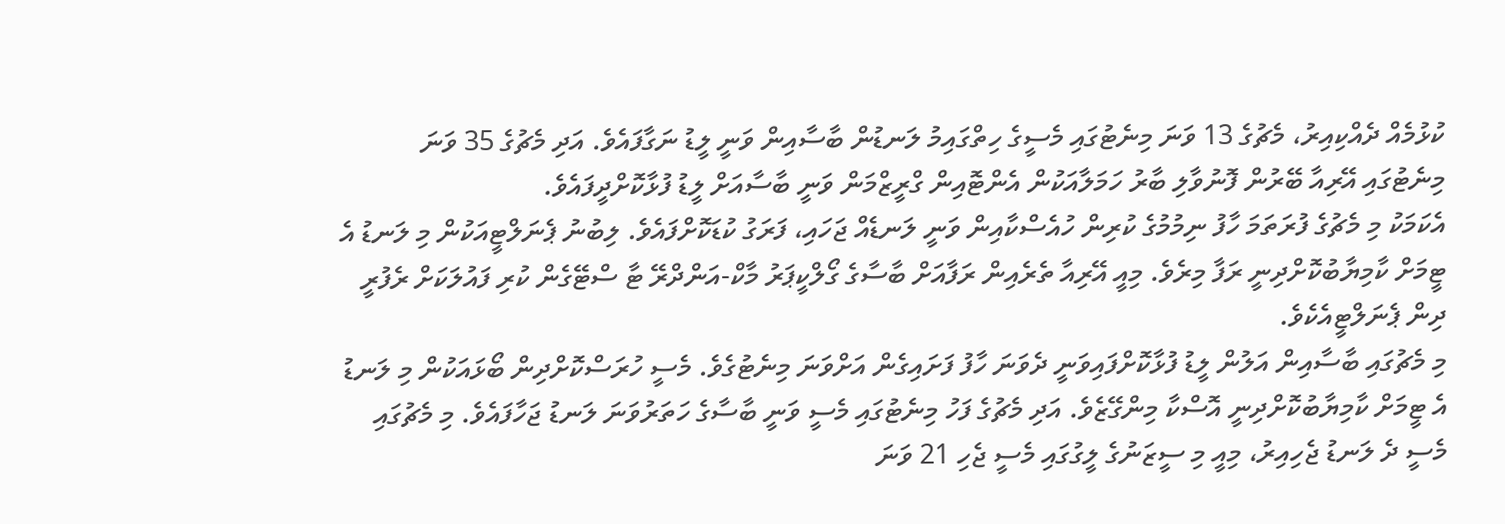ކުޅުމެއް ދެއްކިއިރު، މެޗުގެ 13 ވަނަ މިނެޓުގައި މެސީގެ ހިތްގައިމު ލަނޑުން ބާސާއިން ވަނީ ލީޑު ނަގާފައެވެ. އަދި މެޗުގެ 35 ވަނަ މިނެޓުގައި އޭރިއާ ބޭރުން ފޮނުވާލި ބާރު ހަމަލާއަކުން އެންޓޮއިން ގްރީޒްމަން ވަނީ ބާސާއަށް ލީޑު ފުޅާކޮށްދީފައެވެ.
އެކަމަކު މި މެޗުގެ ފުރަތަމަ ހާފު ނިމުމުގެ ކުރިން ހުއެސްކާއިން ވަނީ ލަނޑެއް ޖަހައި، ފަރަގު ކުޑަކޮށްފައެވެ. ލިބުނު ޕެނަލްޓީއަކުން މި ލަނޑު އެ ޓީމަށް ކާމިޔާބުކޮށްދިނީ ރަފާ މިރެވެ. މިއީ އޭރިއާ ތެރެއިން ރަފާއަށް ބާސާގެ ގޯލްކީޕަރު މާކް-އަންދްރޭ ޓާ ސްޓޭގެން ކުރި ފައުލަކަށް ރެފުރީ ދިން ޕެނަލްޓީއެކެވެ.
މި މެޗުގައި ބާސާއިން އަލުން ލީޑު ފުޅާކޮށްފައިވަނީ ދެވަނަ ހާފު ފަށައިގެން އަށްވަނަ މިނެޓުގެވެ. މެސީ ހުރަސްކޮށްދިން ބޯޅައަކުން މި ލަނޑު އެ ޓީމަށް ކާމިޔާބުކޮށްދިނީ އޮސްކާ މިންގޭޒެވެ. އަދި މެޗުގެ ފަހު މިނެޓުގައި މެސީ ވަނީ ބާސާގެ ހަތަރުވަނަ ލަނޑު ޖަހާފައެވެ. މި މެޗުގައި މެސީ ދެ ލަނޑު ޖެހިއިރު، މިއީ މި ސީޒަނުގެ ލީގުގައި މެސީ ޖެހި 21 ވަނަ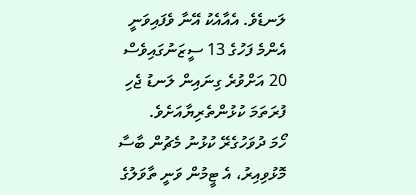ލަނޑެވެ. އެއާއެކު އޭނާ ވެފައިވަނީ އެންމެ ފަހުގެ 13 ސީޒަނުގައިވެސް 20 އަށްވުރެ ގިނައިން ލަނޑު ޖެހި ފުރަތަމަ ކުޅުންތެރިޔާއަށެވެ.
ހޯމަ ދުވަހުގެރޭ ކުޅުނު މެޗުން ބާސާ މޮޅުވިއިރު، އެ ޓީމުން ވަނީ ތާވަލުގެ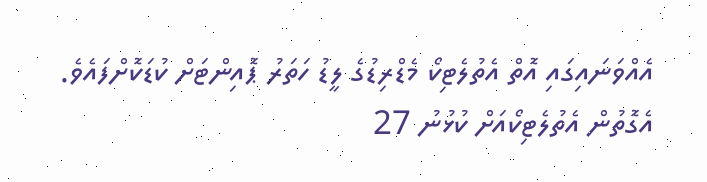އެއްވަނައިގައި އޮތް އެތުލެޓިކޯ މެޑްރިޑުގެ ލީޑު ހަތަރު ޕޮއިންޓަށް ކުޑަކޮށްފައެވެ. އެގޮތުން އެތުލެޓިކޯއަށް ކުޅުނު 27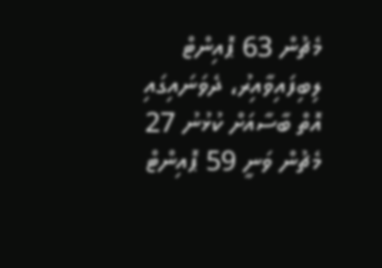މެޗުން 63 ޕޮއިންޓް ލިބިފައިވާއިރު، ދެވަނައިގައި އޮތް ބާސާއަށް ކުޅުނު 27 މެޗުން ވަނީ 59 ޕޮއިންޓް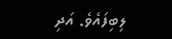ލިބިފައެވެ. އަދި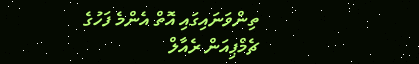ތިންވަނައިގައި އޮތް އެންމެ ފަހުގެ ޗެމްޕިއަން ރެއާލް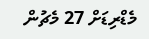މެޑްރިޑަށް 27 މެޗުން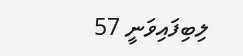ލިބިފައިވަނީ 57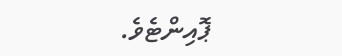ޕޮއިންޓެވެ.